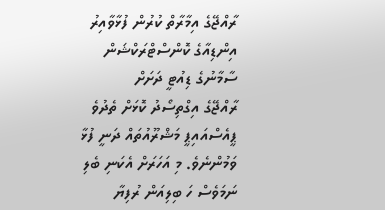ރާއްޖޭގެ އިމާރާތް ކުރުން ފުޅާވާއިރު އިންޑިއާގެ ކޮންސްޓްރަކްޝަން ސާމާނުގެ ޑިއުޓީ ދަށަށް
ރާއްޖޭގެ އިގްތިސޯދު ކޮޅަށް ތެދުވެ ޕީއެސްއައިޕީ މަޝްރޫއުތައް ދަނީ ފުޅާ ވަމުންނެވެ. މި އަހަރަށް އެކަނި ބެލި ނަމަވެސް ހަ ބިލިއަން ރުފިޔާ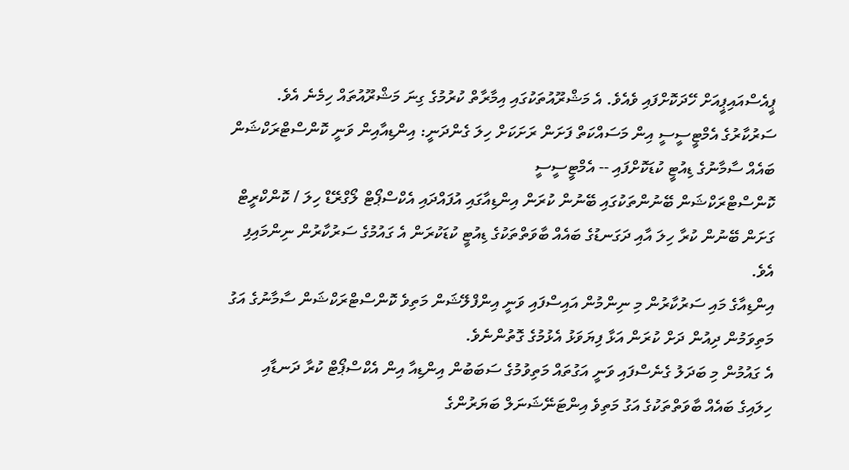ޕީއެސްއައިޕީއަށް ހޭދަކޮށްފައި ވެއެވެ. އެ މަޝްރޫއުތަކުގައި އިމާރާތް ކުރުމުގެ ގިނަ މަޝްރޫއުތައް ހިމެނެ އެވެ.
ސަރުކާރުގެ އެމްޓީސީސީ އިން މަސައްކަތް ފަށަން ރަށަކަށް ހިލަ ގެންދަނީ: އިންޑިއާއިން ވަނީ ކޮންސްޓްރަކްޝަން ބައެއް ސާމާނުގެ ޑިއުޓީ ކުޑަކޮށްފައި -- އެމްޓީސީސީ
ކޮންސްޓްރަކްޝަން ބޭނުންތަކުގައި ބޭނުން ކުރަން އިންޑިއާގައި އުފައްދައި އެކްސްޕޯޓް ލޯގްރޭޑް ހިލަ / ކޮންކްރީޓް ގަށަން ބޭނުން ކުރާ ހިލަ އާއި ދަގަނޑުގެ ބައެއް ބާވަތްތަކުގެ ޑިއުޓީ ކުޑަކުރަން އެ ގައުމުގެ ސަރުކާރުން ނިންމައިފި އެވެ.
އިންޑިއާގެ މައި ސަރުކާރުން މި ނިންމުން އައިސްފައި ވަނީ އިންފްލޭޝަން މަތިވެ ކޮންސްޓްރަކްޝަން ސާމާނުގެ އަގު މަތިވަމުން ދިއުން ދަށް ކުރަން އަޅާ ފިޔަވަޅު އެޅުމުގެ ގޮތުންނެވެ.
އެ ގައުމުން މި ބަދަލު ގެނެސްފައި ވަނީ އަގުތައް މަތިވުމުގެ ސަބަބުން އިންޑިއާ އިން އެކްސްޕޯޓް ކުރާ ދަނޑާއި ހިލައިގެ ބައެއް ބާވަތްތަކުގެ އަގު މަތިވެ އިންޓަނޭޝަނަލް ބަޔަރުންގެ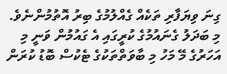ގިނަ ވިޔަފާރި ތަކެއް ގެއްލުމުގެ ބިރު އޮތުމުންނެވެ. މި ބަދަލު ގެނައުމުގެ ކުރީގައި އެ ގައުމުން ވަނީ މި އަހަރުގެ މޭ މަހު މި ބާވަތްތަކުގެ ޓެކުސް ބޮޑު ކުރަން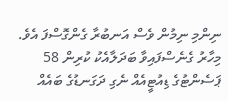ނިންމި ނިމުން ވެސް އަނބުރާ ގެންގޮސްފަ އެވެ. މިހާރު ގެނެސްފައިވާ ބަދަލާއެކު ކުރިން 58 ޕަސެންޓުގެ ޑިއުޓީއެއް ނެގި ދަގަނޑުގެ ބައެއް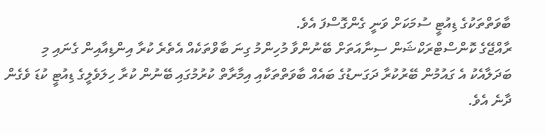ބާވަތްތަކުގެ ޑިއުޓީ ސުމަކަށް ވަނީ ގެންގޮސްފަ އެވެ.
ރާއްޖޭގެ ކޮންސްޓްރަކްޝަން ސިނާއަތަށް ބޭނުންވާ މުހިންމު ގިނަ ބާވްތަކެއް އެތެރެ ކުރާ އިންޑިއާއިން ގެނައި މި ބަދަލާއެކު އެ ގައުމުން ބޭރުކުރާ ދަގަނޑުގެ ބައެއް ބާވަތްތަކާއި އިމާރާތް ކުރުމުގައި ބޭނުން ކުރާ ހިލަވެލީގެ ޑިއުޓީ ކުޑަ ވެގެން ދާނެ އެވެ.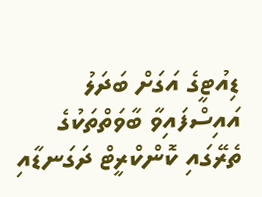ޑިއުޓީގެ އަގަށް ބަދަލު އައިސްފައިވާ ބާވަތްތަކުގެ ތެރޭގައި ކޮންކްރީޓް ދަގަނޑާއި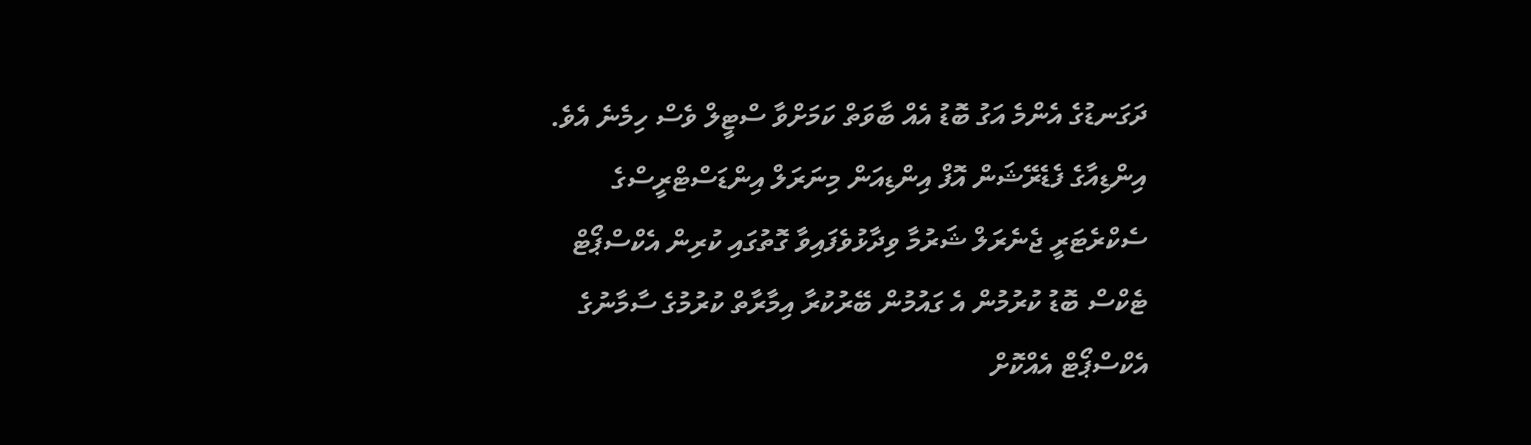ދަގަނޑުގެ އެންމެ އަގު ބޮޑު އެއް ބާވަތް ކަމަށްވާ ސްޓީލް ވެސް ހިމެނެ އެވެ.
އިންޑިއާގެ ފެޑެރޭޝަން އޮފް އިންޑިއަން މިނަރަލް އިންޑަސްޓްރީސްގެ ސެކްރެޓަރީ ޖެނެރަލް ޝަރުމާ ވިދާޅުވެފައިވާ ގޮތުގައި ކުރިން އެކްސްޕޯޓް ޓެކްސް ބޮޑު ކުރުމުން އެ ގައުމުން ބޭރުކުރާ އިމާރާތް ކުރުމުގެ ސާމާނުގެ އެކްސްޕޯޓް އެއްކޮށް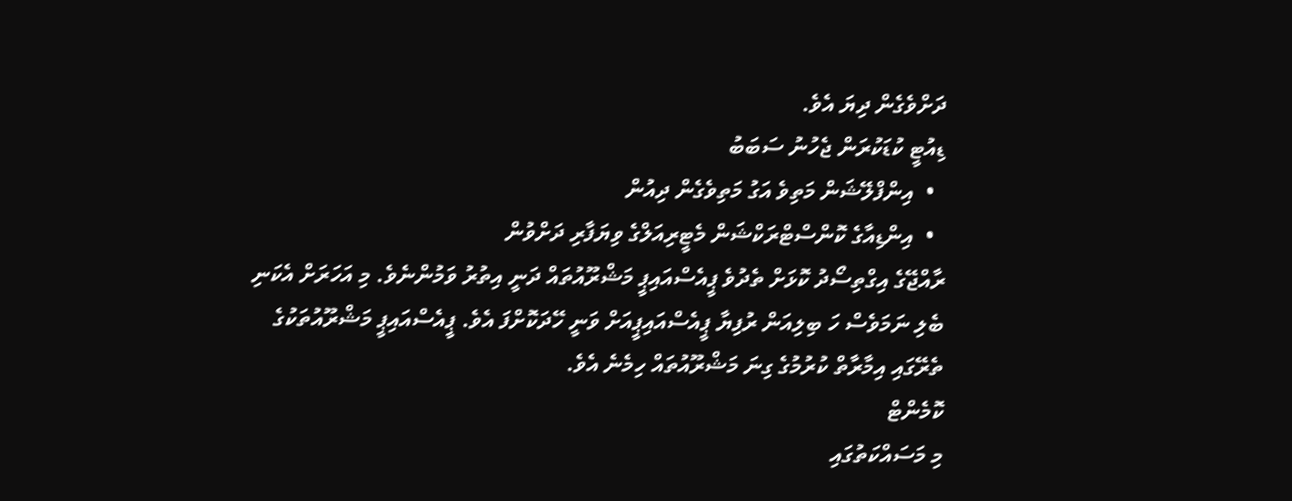ދަށްވެގެން ދިޔަ އެވެ.
ޑިއުޓީ ކުޑަކުރަން ޖެހުނު ސަބަބު
  •  އިންފްލޭޝަން މަތިވެ އަގު މަތިވެގެން ދިއުން
  •  އިންޑިއާގެ ކޮންސްޓްރަކްޝަން މެޓީރިއަލްގެ ވިޔަފާރި ދަށްވުން
ރާއްޖޭގެ އިގްތިސޯދު ކޮޅަށް ތެދުވެ ޕީއެސްއައިޕީ މަޝްރޫއުތައް ދަނީ އިތުރު ވަމުންނެވެ. މި އަހަރަށް އެކަނި ބެލި ނަމަވެސް ހަ ބިލިއަން ރުފިޔާ ޕީއެސްއައިޕީއަށް ވަނީ ހޭދަކޮށްފަ އެވެ. ޕީއެސްއައިޕީ މަޝްރޫއުތަކުގެ ތެރޭގައި އިމާރާތް ކުރުމުގެ ގިނަ މަޝްރޫއުތައް ހިމެނެ އެވެ.
ކޮމެންޓް
މި މަސައްކަތުގައި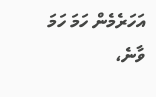އަހަރެމެން ހަމަ ހަމަ ވާނެ،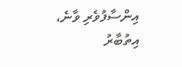އިންސާފުވެރި ވާނެ، އިތުބާރު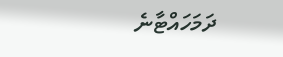ދަމަހައްޓާނެ